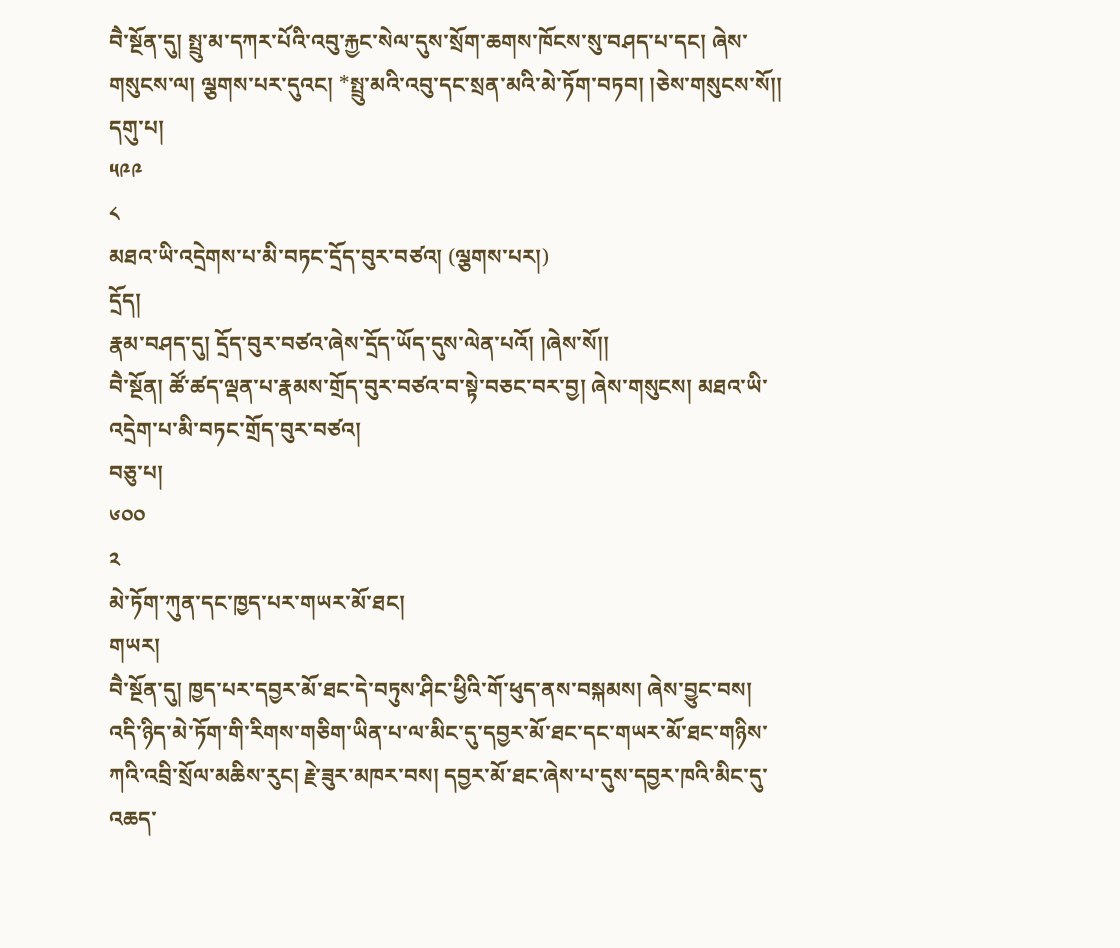བཻ་སྔོན་དུ། སྤྲུ་མ་དཀར་པོའི་འབུ་རྐྱང་སེལ་དུས་སྲོག་ཆགས་ཁོངས་སུ་བཤད་པ་དང། ཞེས་གསུངས་ལ། ལྕགས་པར་དུའང། *སྤྲུ་མའི་འབུ་དང་སྲན་མའི་མེ་ཏོག་བཏབ། །ཅེས་གསུངས་སོ།།
དགུ་པ།
༥༩༩
༨
མཐའ་ཡི་འདྲེགས་པ་མི་བཏང་དྲོད་བུར་བཙའ། (ལྕགས་པར།)
དྲོད།
རྣམ་བཤད་དུ། དྲོད་བུར་བཙའ་ཞེས་དྲོད་ཡོད་དུས་ལེན་པའོ། །ཞེས་སོ།།
བཻ་སྔོན། ཚོ་ཚད་ལྡན་པ་རྣམས་གྲོད་བུར་བཙའ་བ་སྟེ་བཅང་བར་བྱ། ཞེས་གསུངས། མཐའ་ཡི་འདྲེག་པ་མི་བཏང་གྲོད་བུར་བཙའ།
བཅུ་པ།
༦༠༠
༢
མེ་ཏོག་ཀུན་དང་ཁྱད་པར་གཡར་མོ་ཐང།
གཡར།
བཻ་སྔོན་དུ། ཁྱད་པར་དབྱར་མོ་ཐང་དེ་བཏུས་ཤིང་ཕྱིའི་གོ་ཕུད་ནས་བསྐམས། ཞེས་བྱུང་བས། འདི་ཉིད་མེ་ཏོག་གི་རིགས་གཅིག་ཡིན་པ་ལ་མིང་དུ་དབྱར་མོ་ཐང་དང་གཡར་མོ་ཐང་གཉིས་ཀའི་འབྲི་སྲོལ་མཆིས་རུང། རྗེ་ཟུར་མཁར་བས། དབྱར་མོ་ཐང་ཞེས་པ་དུས་དབྱར་ཁའི་མིང་དུ་འཆད་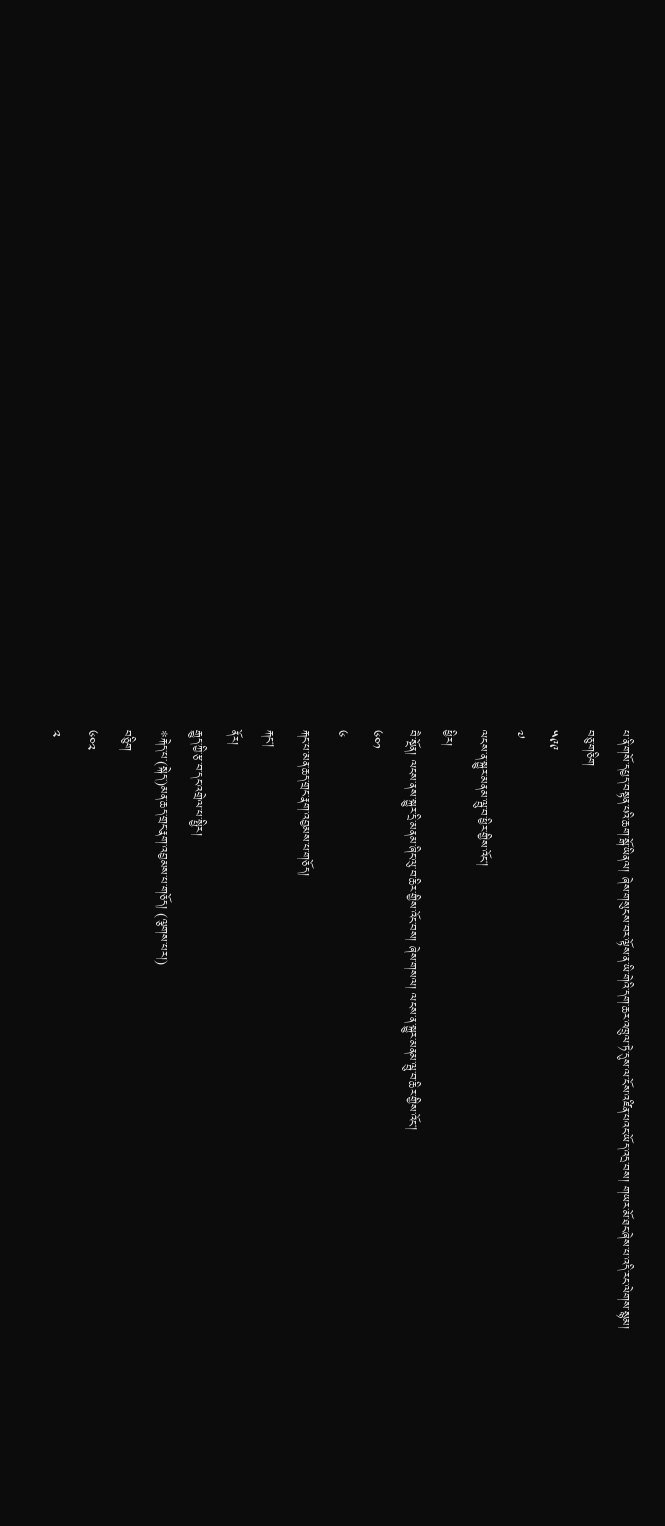པ་ནི་གསོ་དཔྱད་བསྟན་པའི་ཆག་སྒོ་ཡིནལ། ཞེས་གསུངས་བར་ལྟོས་ན་ཡི་གེའི་དག་ཆར་འཁྲུལ་ཏེ་དུས་ལ་ངོས་འཛིན་པའང་ཡོད་འདྲ་བས། གཡར་མོ་ཐང་ཞེས་པ་འདི་རང་ལེགས་སྙམ།
བཅུ་གཅིག
༥༩༩
༧
ལངས་ན་སྐྱུར་མནམ་ལྦུ་བ་ཕྱིར་གྱིས་འོང།
ཕྱིར།
བཻ་སྔོན། ལངས་ནས་སྐྱུར་དྲི་མནམ་ཞིང་ལུ་བ་ཆིར་གྱིས་འོང་བས། ཞེས་གསལ། ལངས་ན་སྐྱུར་མནམ་ལྦུ་བ་ཆིར་གྱིས་འོང།
༦༠༡
༦
རྐང་པ་མན་ཆད་གྲང་རྣག་འབྱམས་པ་གཅོད།
རྐང།
ནོར།
རྒྱུད་ཀྱི་རྩ་བ་དང་འགྲེལ་པ་སྤྱིར།
*རྐེད་པ་(སྐེད་)མན་ཆད་གྲང་རྣག་འབྱམས་པ་གཅོད། (ལྕགས་པར།)
བཅིུག
༦༠༢
༢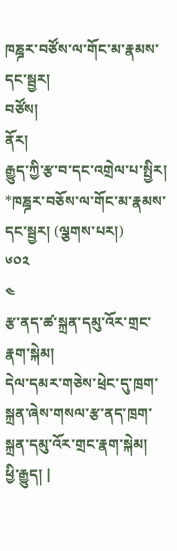ཁཎྜར་བཙོས་ལ་གོང་མ་རྣམས་དང་སྦྱར།
བཙོས།
ནོར།
རྒྱུད་ཀྱི་རྩ་བ་དང་འགྲེལ་པ་སྤྱིར།
*ཁཎྜར་བཅོས་ལ་གོང་མ་རྣམས་དང་སྦྱར། (ལྕགས་པར།)
༦༠༢
༤
རྩ་ནད་ཚ་སྐྲན་དམུ་འོར་གྲང་རྣག་སྐེམ།
དེལ་དམར་གཅེས་ཕྲེང་དུ་ཁྲག་སྐྲན་ཞེས་གསལ་རྩ་ནད་ཁྲག་སྐྲན་དམུ་འོར་གྲང་རྣག་སྐེམ།
ཕྱི་རྒྱུད། |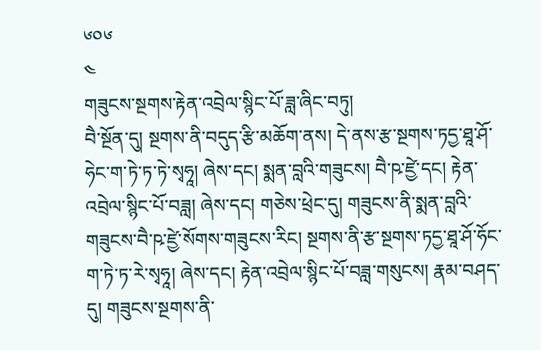༦༠༦
༤
གཟུངས་སྔགས་རྟེན་འབྲེལ་སྙིང་པོ་ཟླ་ཞིང་བཏུ།
བཻ་སྔོན་དུ། སྔགས་ནི་བདུད་རྩི་མཆོག་ནས། དེ་ནས་རྩ་སྔགས་ཏདྱ་ཐཱ་ཤོ་ཧེང་ག་ཏེ་ཏ་ཏེ་སྭཧཱ། ཞེས་དང། སྨན་བླའི་གཟུངས། བཻ་ཥ་ཛྱེ་དང། རྟེན་འབྲེལ་སྙིང་པོ་བཟླ། ཞེས་དང། གཅེས་ཕྲེང་དུ། གཟུངས་ནི་སྨན་བླའི་གཟུངས་བཻ་ཥ་ཛྱེ་སོགས་གཟུངས་རིང། སྔགས་ནི་རྩ་སྔགས་ཏདྱ་ཐཱ་ཤོ་ཧོང་ག་ཏེ་ཏ་རེ་སྭཧཱ། ཞེས་དང། རྟེན་འབྲེལ་སྙིང་པོ་བཟླ་གསུངས། རྣམ་བཤད་དུ། གཟུངས་སྔགས་ནི་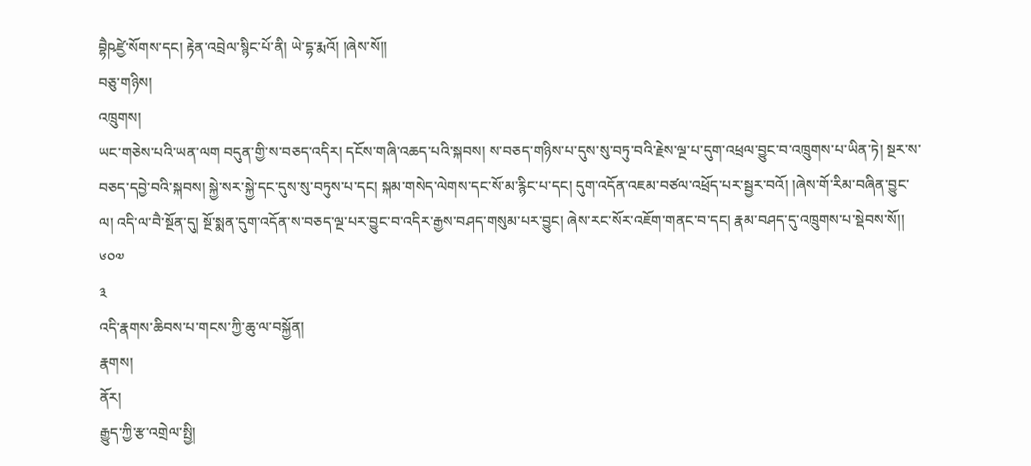བྷཻཥཛྱེ་སོགས་དང། རྟེན་འབྲེལ་སྙིང་པོ་ནི། ཡེ་དྷ་རྨའོ། །ཞེས་སོ།།
བཅུ་གཉིས།
འཁྲུགས།
ཡང་གཅེས་པའི་ཡན་ལག བདུན་གྱི་ས་བཅད་འདིར། དངོས་གཞི་འཆད་པའི་སྐབས། ས་བཅད་གཉིས་པ་དུས་སུ་བཏུ་བའི་རྗེས་ལྔ་པ་དུག་འཕྲལ་བྱུང་བ་འཁྲུགས་པ་ཡིན་ཏེ། སྔར་ས་བཅད་དབྱེ་བའི་སྐབས། སྐྱེ་སར་སྐྱེ་དང་དུས་སུ་བཏུས་པ་དང། སྐམ་གསེད་ལེགས་དང་སོ་མ་རྙིང་པ་དང། དུག་འདོན་འཇམ་བཙལ་འཕྲོད་པར་སྦྱར་བའོ། །ཞེས་གོ་རིམ་བཞིན་བྱུང་ལ། འདི་ལ་བཻ་སྔོན་དུ། སྔོ་སྨན་དུག་འདོན་ས་བཅད་ལྔ་པར་བྱུང་བ་འདིར་རྒྱས་བཤད་གསུམ་པར་བྱུང། ཞེས་རང་སོར་འཇོག་གནང་བ་དང། རྣམ་བཤད་དུ་འཁྲུགས་པ་སྡེབས་སོ།།
༦༠༧
༣
འདི་རྣགས་ཆིབས་པ་གངས་ཀྱི་ཆུ་ལ་བསྐྱོན།
རྣགས།
ནོར།
རྒྱུད་ཀྱི་རྩ་འགྲེལ་སྤྱི།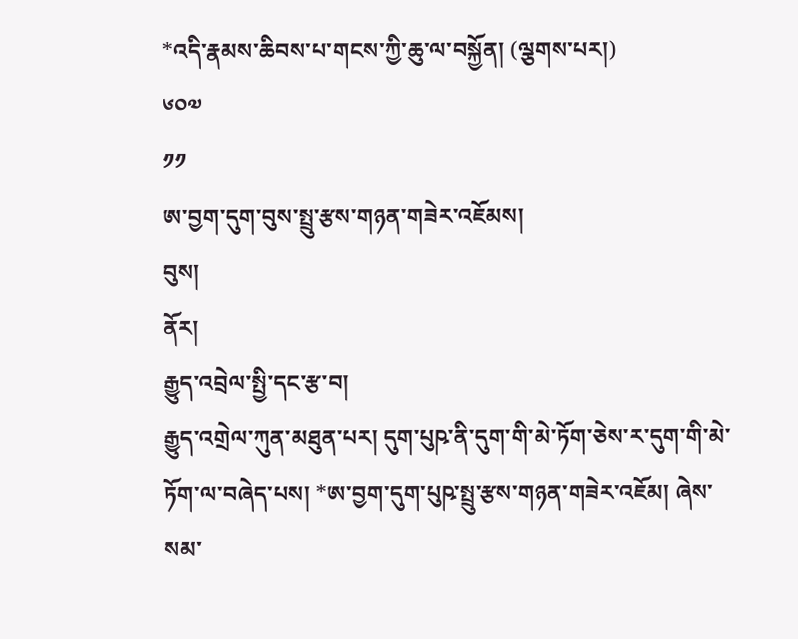*འདི་རྣམས་ཆིབས་པ་གངས་ཀྱི་ཆུ་ལ་བསྐྱོན། (ལྕགས་པར།)
༦༠༧
༡༡
ཨ་བྱག་དུག་བུས་སྤྲུ་རྩས་གཉན་གཟེར་འཇོམས།
བུས།
ནོར།
རྒྱུད་འབྲེལ་སྤྱི་དང་རྩ་བ།
རྒྱུད་འགྲེལ་ཀུན་མཐུན་པར། དུག་པུཥ་ནི་དུག་གི་མེ་ཏོག་ཅེས་ར་དུག་གི་མེ་ཏོག་ལ་བཞེད་པས། *ཨ་བྱག་དུག་པུཥ་སྤྲུ་རྩས་གཉན་གཟེར་འཇོམ། ཞེས་སམ་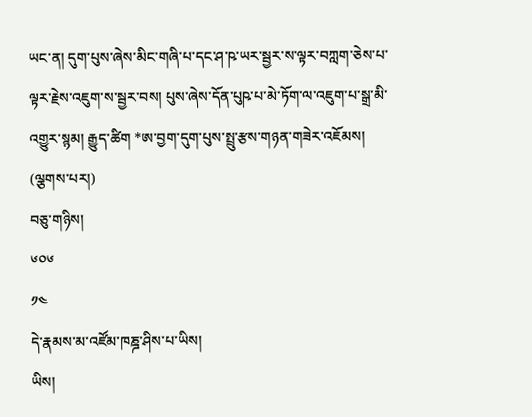ཡང་ན། དུག་པུས་ཞེས་མིང་གཞི་པ་དང་ཤ་ཥ་ཡར་སྦྱར་ས་ལྟར་བཀླག་ཅེས་པ་ལྟར་རྗེས་འཇུག་ས་སྦྱར་བས། པུས་ཞེས་དོན་པུཥ་པ་མེ་ཏོག་ལ་འཇུག་པ་སྒྲ་མི་འགྱུར་སྙམ། རྒྱུད་ཚིག *ཨ་བྱག་དུག་པུས་སྤྲུ་རྩས་གཉན་གཟེར་འཇོམས། (ལྕགས་པར།)
བཅུ་གཉིས།
༦༠༦
༡༤
དེ་རྣམས་མ་འཛོམ་ཁཎྜ་ཤིས་པ་ཡིས།
ཡིས།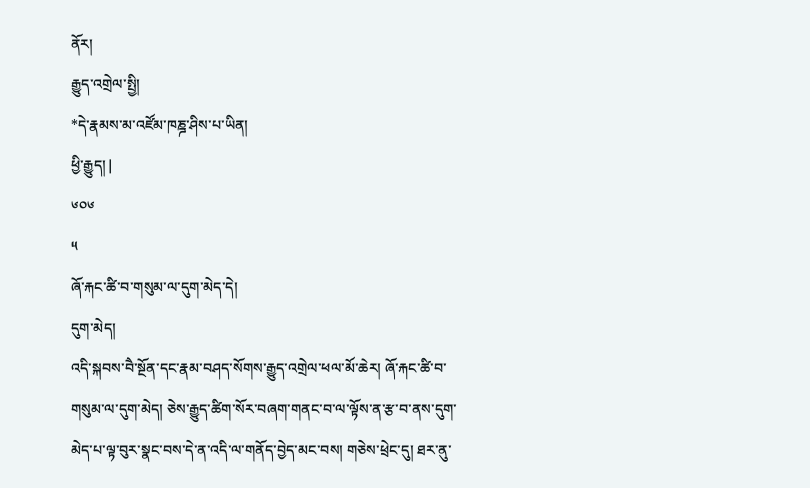ནོར།
རྒྱུད་འགྲེལ་སྤྱི།
*དེ་རྣམས་མ་འཛོམ་ཁཎྜ་ཤིས་པ་ཡིན།
ཕྱི་རྒྱུད། |
༦༠༦
༥
ཞོ་རྐང་ཚི་བ་གསུམ་ལ་དུག་མེད་དེ།
དུག་མེད།
འདི་སྐབས་བཻ་སྔོན་དང་རྣམ་བཤད་སོགས་རྒྱུད་འགྲེལ་ཕལ་མོ་ཆེར། ཞོ་རྐང་ཚི་བ་གསུམ་ལ་དུག་མེད། ཅེས་རྒྱུད་ཚིག་སོར་བཞག་གནང་བ་ལ་ལྟོས་ན་རྩ་བ་ནས་དུག་མེད་པ་ལྟ་བུར་སྣང་བས་དེ་ན་འདི་ལ་གནོད་བྱེད་མང་བས། གཅེས་ཕྲེང་དུ། ཐར་ནུ་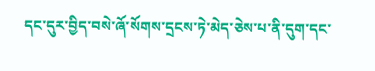དང་དུར་བྱིད་བསེ་ཞོ་སོགས་དྲངས་ཏེ་མེད་ཅེས་པ་ནི་དུག་དང་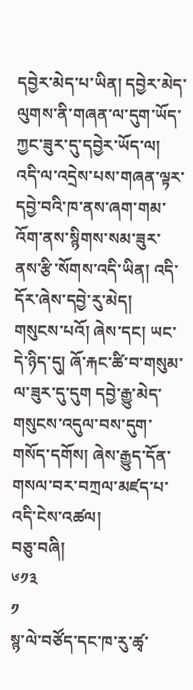དབྱེར་མེད་པ་ཡིན། དབྱེར་མེད་ལུགས་ནི་གཞན་ལ་དུག་ཡོད་ཀྱང་ཟུར་དུ་དབྱེར་ཡོད་ལ། འདི་ལ་འདྲེས་པས་གཞན་ལྟར་དབྱེ་བའི་ཁ་ནས་ཞག་གམ་འོག་ནས་སྙིགས་སམ་ཟུར་ནས་རྩི་སོགས་འདི་ཡིན། འདི་དོར་ཞེས་དབྱེ་རུ་མེད། གསུངས་པའོ། ཞེས་དང། ཡང་དེ་ཉིད་དུ། ཞོ་རྐང་ཚི་བ་གསུམ་ལ་ཟུར་དུ་དུག དབྱེ་རྒྱུ་མེད་གསུངས་འདུལ་བས་དུག་གསོད་དགོས། ཞེས་རྒྱུད་དོན་གསལ་བར་བཀྲལ་མཛད་པ་འདི་ངེས་འཚལ།
བཅུ་བཞི།
༦༡༣
༡
སྙ་ལེ་བཙོད་དང་ཁ་རུ་ཚྭ་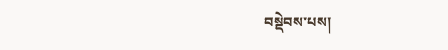བསྡེབས་པས།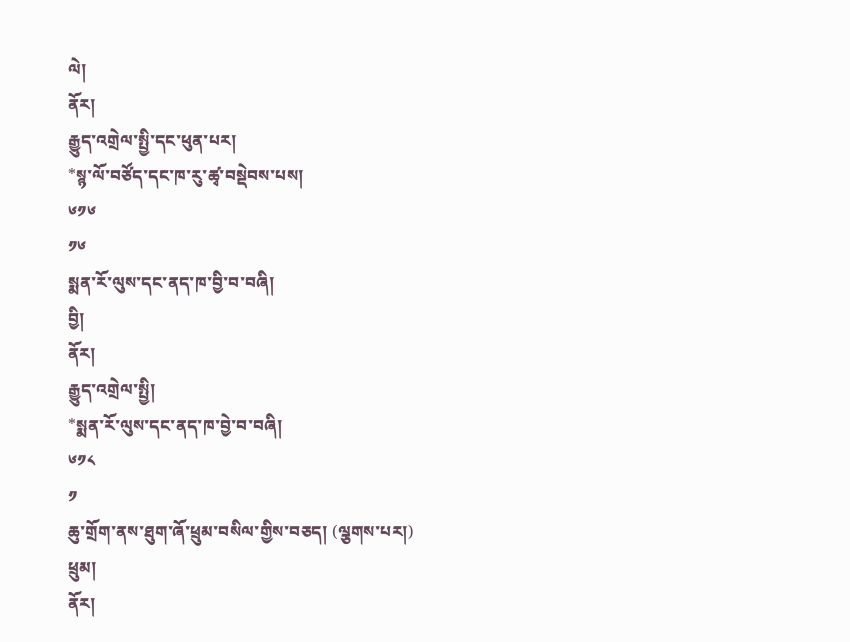ལེ།
ནོར།
རྒྱུད་འགྲེལ་སྤྱི་དང་ཕུན་པར།
*སྙ་ལོ་བཙོད་དང་ཁ་རུ་ཚྭ་བསྡེབས་པས།
༦༡༦
༡༦
སྨན་རོ་ལུས་དང་ནད་ཁ་བྱི་བ་བཞི།
བྱི།
ནོར།
རྒྱུད་འགྲེལ་སྤྱི།
*སྨན་རོ་ལུས་དང་ནད་ཁ་བྱེ་བ་བཞི།
༦༡༨
༡
ཆུ་གྲོག་ནས་ཐུག་ཞོ་ཕྲུམ་བསིལ་གྱིས་བཅད། (ལྕགས་པར།)
ཕྲུམ།
ནོར།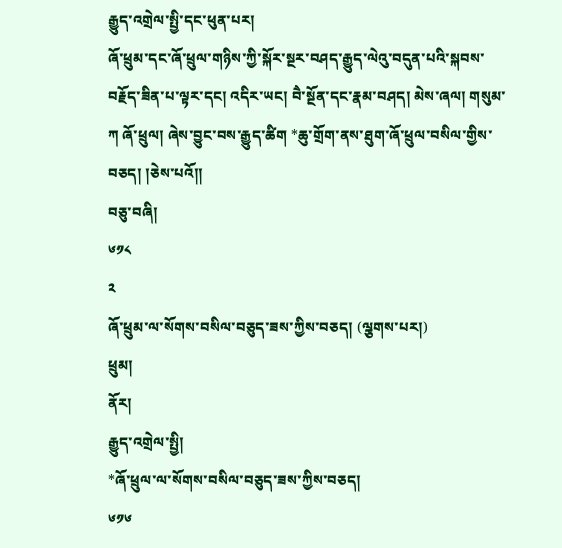རྒྱུད་འགྲེལ་སྤྱི་དང་ཕུན་པར།
ཞོ་ཕྲུམ་དང་ཞོ་ཕྲུལ་གཉིས་ཀྱི་སྐོར་སྔར་བཤད་རྒྱུད་ལེའུ་བདུན་པའི་སྐབས་བརྗོད་ཟིན་པ་ལྟར་དང། འདིར་ཡང། བཻ་སྔོན་དང་རྣམ་བཤད། མེས་ཞལ། གསུམ་ཀ ཞོ་ཕྲུལ། ཞེས་བྱུང་བས་རྒྱུད་ཚིག *ཆུ་གྲོག་ནས་ཐུག་ཞོ་ཕྲུལ་བསིལ་གྱིས་བཅད། །ཅེས་པའོ།།
བཅུ་བཞི།
༦༡༨
༢
ཞོ་ཕྲུམ་ལ་སོགས་བསིལ་བཅུད་ཟས་ཀྱིས་བཅད། (ལྕགས་པར།)
ཕྲུམ།
ནོར།
རྒྱུད་འགྲེལ་སྤྱི།
*ཞོ་ཕྲུལ་ལ་སོགས་བསིལ་བཅུད་ཟས་ཀྱིས་བཅད།
༦༡༦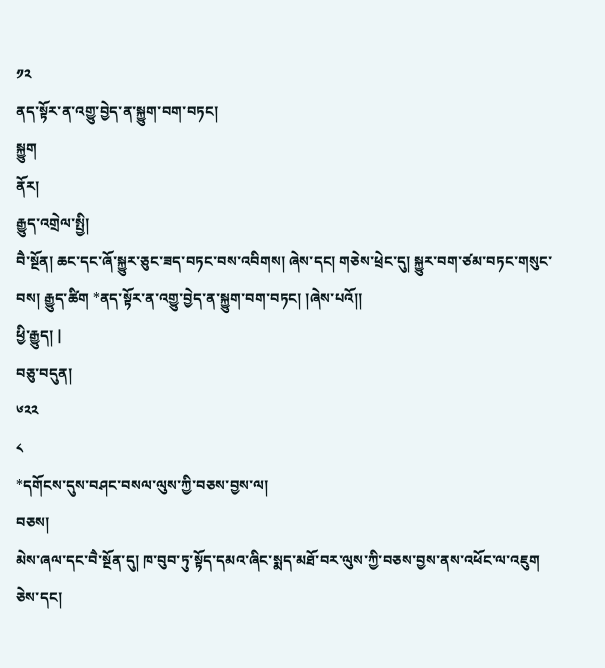༡༢
ནད་སྟོར་ན་འགྱུ་བྱེད་ན་སྐྱུག་བག་བཏང།
སྐྱུག
ནོར།
རྒྱུད་འགྲེལ་སྤྱི།
བཻ་སྔོན། ཆང་དང་ཞོ་སྐྱུར་ཅུང་ཟད་བཏང་བས་འབིགས། ཞེས་དང། གཅེས་ཕྲེང་དུ། སྐྱུར་བག་ཙམ་བཏང་གསུང་བས། རྒྱུད་ཚིག *ནད་སྟོར་ན་འགྱུ་བྱེད་ན་སྐྱུག་བག་བཏང། །ཞེས་པའོ།།
ཕྱི་རྒྱུད། |
བཅུ་བདུན།
༦༢༢
༨
*དགོངས་དུས་བཤང་བསལ་ལུས་ཀྱི་བཅས་བྱས་ལ།
བཅས།
མེས་ཞལ་དང་བཻ་སྔོན་དུ། ཁ་བུབ་ཏུ་སྟོད་དམའ་ཞིང་སྨད་མཐོ་བར་ལུས་ཀྱི་བཅས་བྱས་ནས་འཕོང་ལ་འཇུག ཅེས་དང།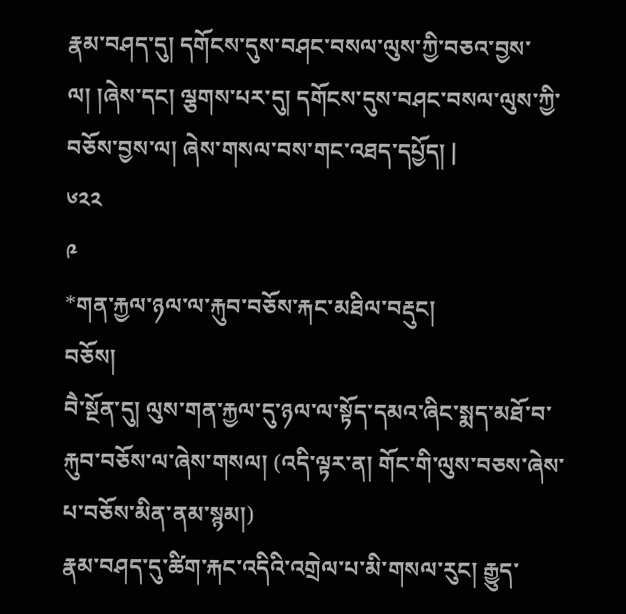རྣམ་བཤད་དུ། དགོངས་དུས་བཤང་བསལ་ལུས་ཀྱི་བཅའ་བྱས་ལ། །ཞེས་དང། ལྕགས་པར་དུ། དགོངས་དུས་བཤང་བསལ་ལུས་ཀྱི་བཅོས་བྱས་ལ། ཞེས་གསལ་བས་གང་འཐད་དཔྱོད། |
༦༢༢
༩
*གན་རྐྱལ་ཉལ་ལ་རྐུབ་བཅོས་རྐང་མཐིལ་བརྡུང།
བཅོས།
བཻ་སྔོན་དུ། ལུས་གན་རྐྱལ་དུ་ཉལ་ལ་སྟོད་དམའ་ཞིང་སྨད་མཐོ་བ་རྐུབ་བཅོས་ལ་ཞེས་གསལ། (འདི་ལྟར་ན། གོང་གི་ལུས་བཅས་ཞེས་པ་བཅོས་མིན་ནམ་སྙམ།)
རྣམ་བཤད་དུ་ཚིག་རྐང་འདིའི་འགྲེལ་པ་མི་གསལ་རུང། རྒྱུད་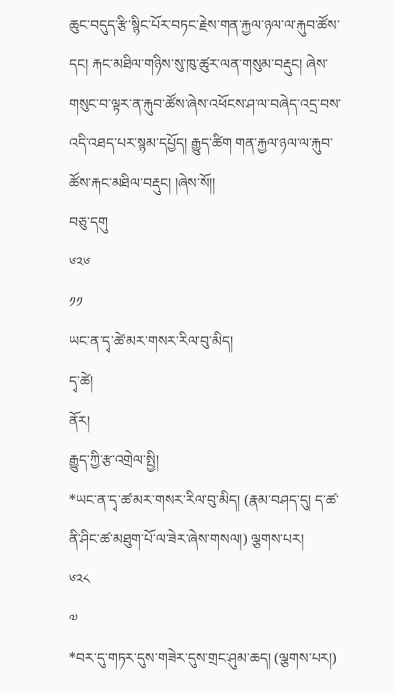ཆུང་བདུད་རྩི་སྙིང་པོར་བཏང་རྗེས་གན་རྐྱལ་ཉལ་ལ་རྐུབ་ཚོས་དང། རྐང་མཐིལ་གཉིས་སུ་ཁུ་ཚུར་ལན་གསུམ་བརྡུང། ཞེས་གསུང་བ་ལྟར་ན་རྐུབ་ཚོས་ཞེས་འཕོངས་ཤ་ལ་བཞེད་འདྲ་བས་འདི་འཐད་པར་སྙམ་དཔྱོད། རྒྱུད་ཚིག གན་རྐྱལ་ཉལ་ལ་རྐུབ་ཚོས་རྐང་མཐིལ་བརྡུང། །ཞེས་སོ།།
བཅུ་དགུ
༦༢༦
༡༡
ཡང་ན་དྭ་ཚེ་མར་གསར་རིལ་བུ་མིད།
དྭ་ཚེ།
ནོར།
རྒྱུད་ཀྱི་རྩ་འགྲེལ་སྤྱི།
*ཡང་ན་དྭ་ཚ་མར་གསར་རིལ་བུ་མིད། (རྣམ་བཤད་དུ། ད་ཚ་ནི་ཤིང་ཚ་མཐུག་པོ་ལ་ཟེར་ཞེས་གསལ།) ལྕགས་པར།
༦༢༨
༧
*བར་དུ་གཏར་དུས་གཟེར་དུས་གྲང་ཤུམ་ཆད། (ལྕགས་པར།)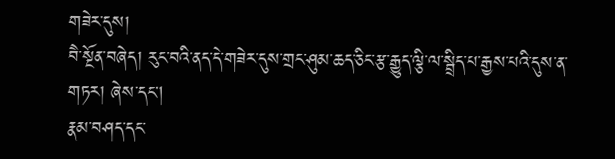གཟེར་དུས།
བཻ་སྔོན་བཞེད། རུང་བའི་ནད་དེ་གཟེར་དུས་གྲང་ཤུམ་ཆད་ཅིང་རྩ་རྒྱུད་ལྕི་ལ་སྦྲིད་པ་རྒྱས་པའི་དུས་ན་གཏར། ཞེས་དང།
རྣམ་བཤད་དང་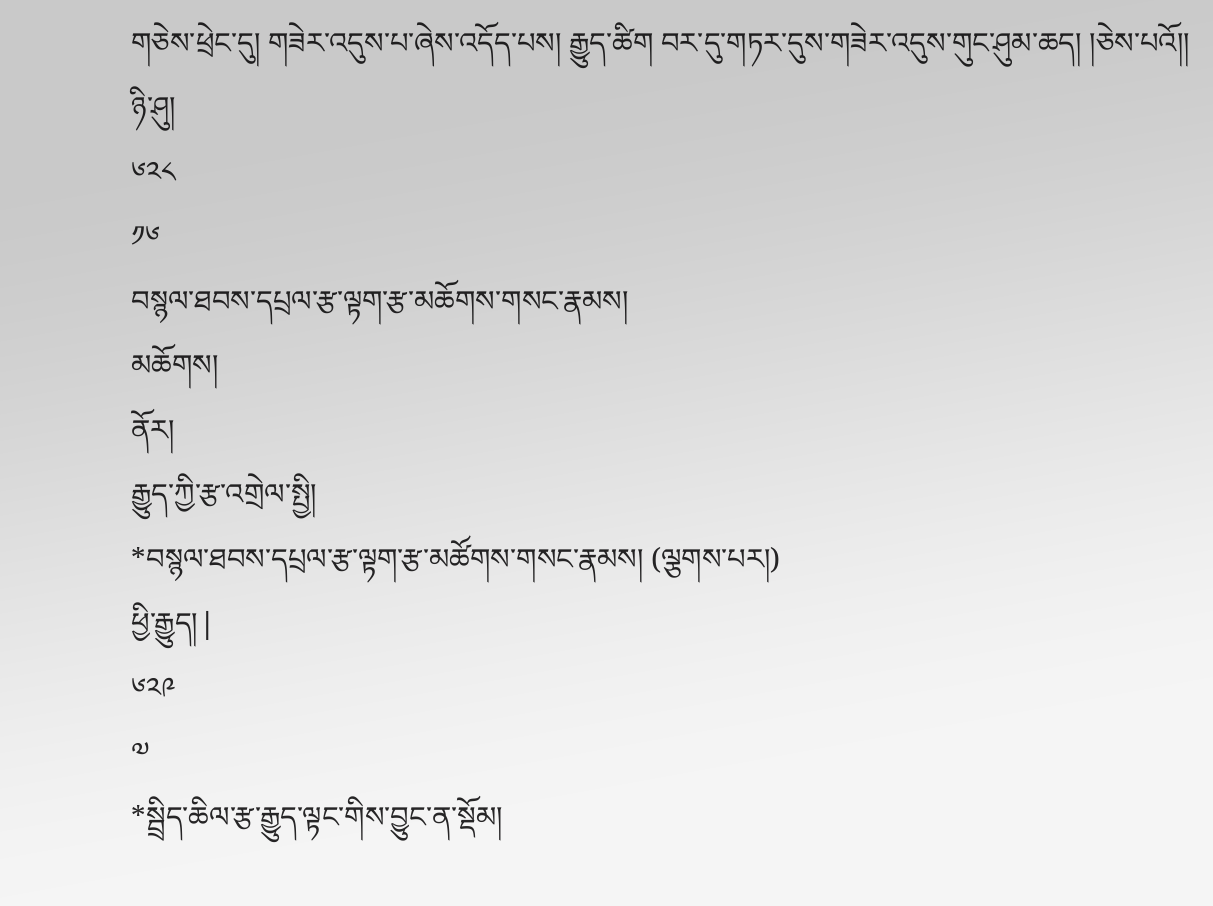གཅེས་ཕྲེང་དུ། གཟེར་འདུས་པ་ཞེས་འདོད་པས། རྒྱུད་ཚིག བར་དུ་གཏར་དུས་གཟེར་འདུས་གུང་ཤུམ་ཆད། །ཅེས་པའོ།།
ཉི་ཤུ།
༦༢༨
༡༦
བསྙལ་ཐབས་དཔྲལ་རྩ་ལྟག་རྩ་མཆོགས་གསང་རྣམས།
མཆོགས།
ནོར།
རྒྱུད་ཀྱི་རྩ་འགྲེལ་སྤྱི།
*བསྙལ་ཐབས་དཔྲལ་རྩ་ལྟག་རྩ་མཚོགས་གསང་རྣམས། (ལྕགས་པར།)
ཕྱི་རྒྱུད། |
༦༢༩
༧
*སྦྲིད་ཆིལ་རྩ་རྒྱུད་ལྟང་གིས་བྱུང་ན་སྡོམ།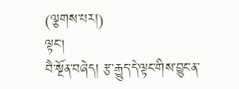(ལྕགས་པར།)
ལྟང།
བཻ་སྔོན་བཞེད། རྩ་རྒྱུད་དེ་ལྟང་གིས་བྱུང་ན་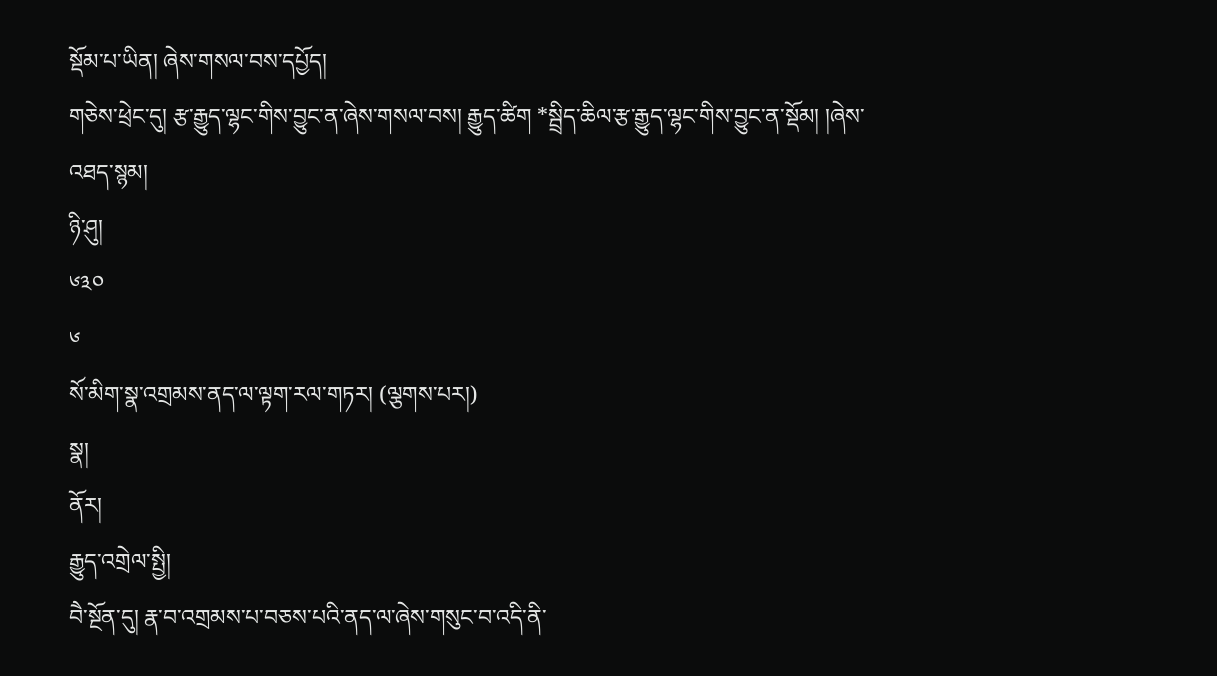སྡོམ་པ་ཡིན། ཞེས་གསལ་བས་དཔྱོད།
གཅེས་ཕྲེང་དུ། རྩ་རྒྱུད་ལྷང་གིས་བྱུང་ན་ཞེས་གསལ་བས། རྒྱུད་ཚིག *སྦྲིད་ཆིལ་རྩ་རྒྱུད་ལྷང་གིས་བྱུང་ན་སྡོམ། །ཞེས་འཐད་སྙམ།
ཉི་ཤུ།
༦༣༠
༦
སོ་མིག་སྣ་འགྲམས་ནད་ལ་ལྟག་རལ་གཏར། (ལྕགས་པར།)
སྣ།
ནོར།
རྒྱུད་འགྲེལ་སྤྱི།
བཻ་སྔོན་དུ། རྣ་བ་འགྲམས་པ་བཅས་པའི་ནད་ལ་ཞེས་གསུང་བ་འདི་ནི་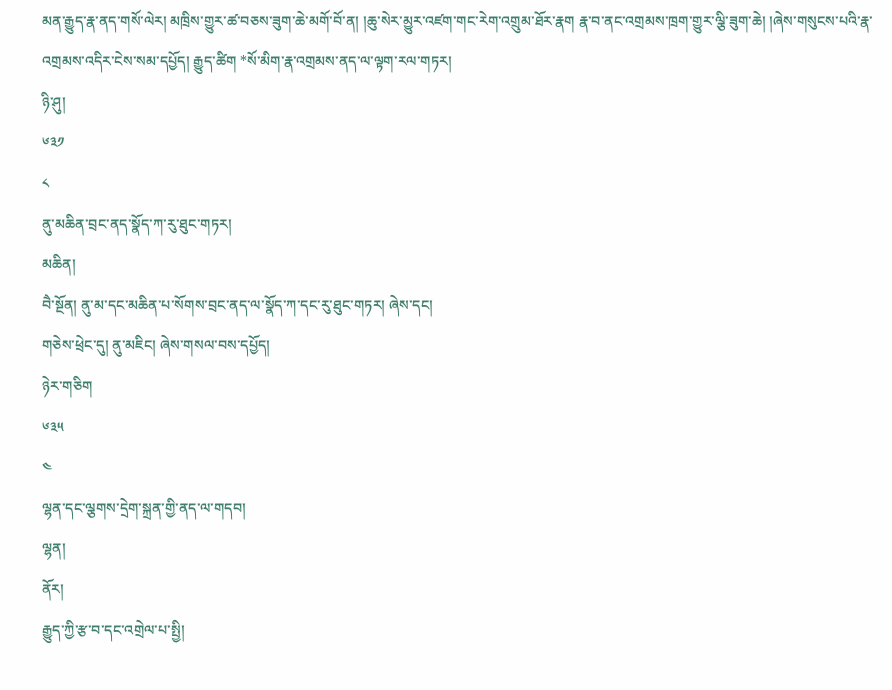མན་རྒྱུད་རྣ་ནད་གསོ་ལེར། མཁྲིས་གྱུར་ཚ་བཅས་ཟུག་ཆེ་མགོ་བོ་ན། །ཆུ་སེར་མྱུར་འཛག་གང་རེག་འགྲུམ་ཐོར་རྣག རྣ་བ་ནང་འགྲམས་ཁྲག་གྱུར་ལྕི་ཟུག་ཆེ། །ཞེས་གསུངས་པའི་རྣ་འགྲམས་འདིར་ངེས་སམ་དཔྱོད། རྒྱུད་ཚིག *སོ་མིག་རྣ་འགྲམས་ནད་ལ་ལྟག་རལ་གཏར།
ཉི་ཤུ།
༦༣༡
༨
ནུ་མཆིན་བྲང་ནད་སྣོད་ཀ་རུ་ཐུང་གཏར།
མཆིན།
བཻ་སྔོན། ནུ་མ་དང་མཆིན་པ་སོགས་བྲང་ནད་ལ་སྣོད་ཀ་དང་རུ་ཐུང་གཏར། ཞེས་དང།
གཅེས་ཕྲེང་དུ། ནུ་མཇིང། ཞེས་གསལ་བས་དཔྱོད།
ཉེར་གཅིག
༦༣༥
༤
ལྷན་དང་ལྕགས་དྲེག་སྐྲན་གྱི་ནད་ལ་གདབ།
ལྷན།
ནོར།
རྒྱུད་ཀྱི་རྩ་བ་དང་འགྲེལ་པ་སྤྱི།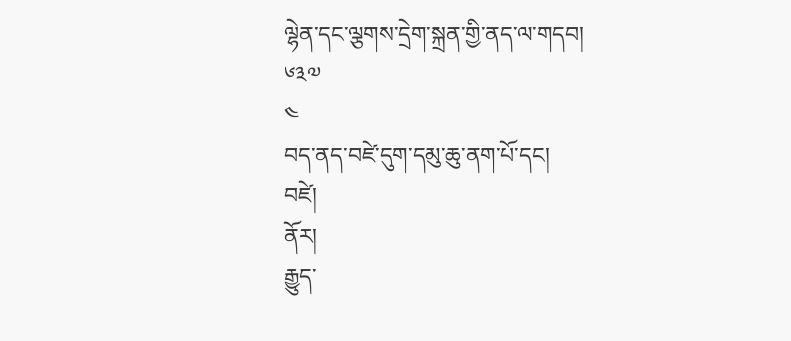ལྷེན་དང་ལྕགས་དྲེག་སྐྲན་གྱི་ནད་ལ་གདབ།
༦༣༧
༤
བད་ནད་བཛེ་དུག་དམུ་ཆུ་ནག་པོ་དང།
བཛེ།
ནོར།
རྒྱུད་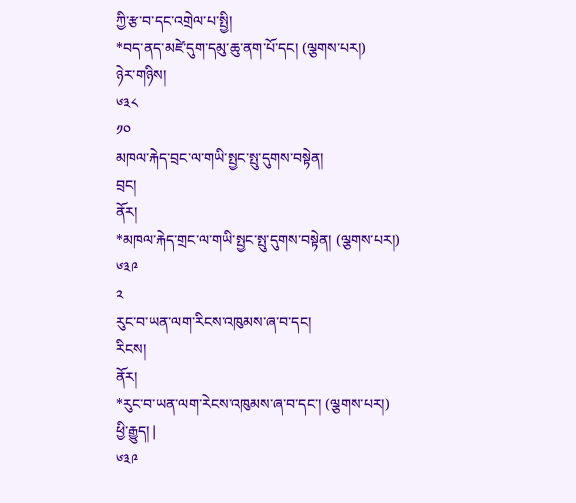ཀྱི་རྩ་བ་དང་འགྲེལ་པ་སྤྱི།
*བད་ནད་མཛེ་དུག་དམུ་ཆུ་ནག་པོ་དང། (ལྕགས་པར།)
ཉེར་གཉིས།
༦༣༨
༡༠
མཁལ་རྐེད་བྲང་ལ་གཡི་སྤྱང་སྤུ་དུགས་བསྟེན།
བྲང།
ནོར།
*མཁལ་རྐེད་གྲང་ལ་གཡི་སྤྱང་སྤུ་དུགས་བསྟེན། (ལྕགས་པར།)
༦༣༩
༢
རུང་བ་ཡན་ལག་རིངས་འཁུམས་ཞ་བ་དང།
རིངས།
ནོར།
*རུང་བ་ཡན་ལག་རེངས་འཁུམས་ཞ་བ་དང་། (ལྕགས་པར།)
ཕྱི་རྒྱུད། |
༦༣༩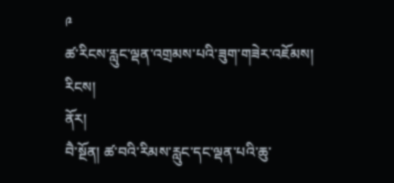༩
ཚ་རིངས་རླུང་ལྡན་འགྲམས་པའི་ཟུག་གཟེར་འཇོམས།
རིངས།
ནོར།
བཻ་སྔོན། ཚ་བའི་རིམས་རླུང་དང་ལྡན་པའི་ཆུ་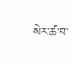སེར་ཚ་བ་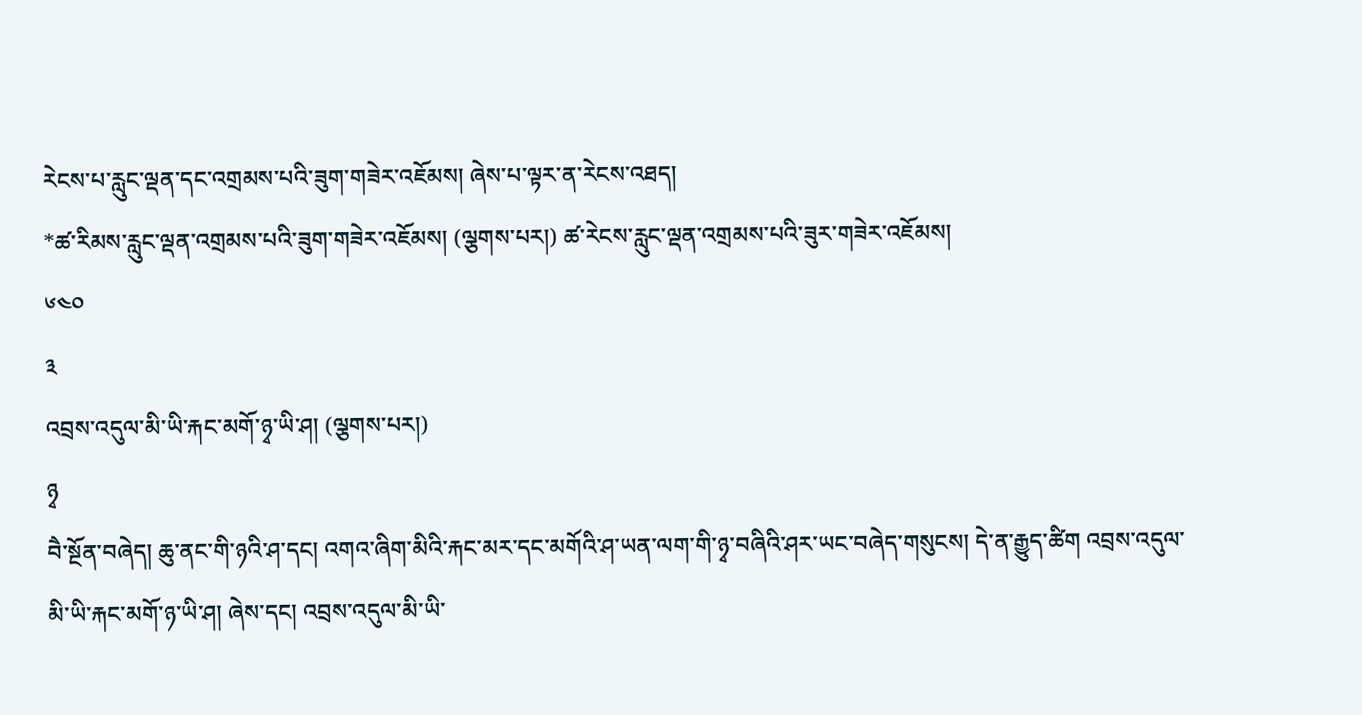རེངས་པ་རླུང་ལྡན་དང་འགྲམས་པའི་ཟུག་གཟེར་འཇོམས། ཞེས་པ་ལྟར་ན་རེངས་འཐད།
*ཚ་རིམས་རླུང་ལྡན་འགྲམས་པའི་ཟུག་གཟེར་འཇོམས། (ལྕགས་པར།) ཚ་རེངས་རླུང་ལྡན་འགྲམས་པའི་ཟུར་གཟེར་འཇོམས།
༦༤༠
༣
འབྲས་འདུལ་མི་ཡི་རྐང་མགོ་ཉྭ་ཡི་ཤ། (ལྕགས་པར།)
ཉྭ
བཻ་སྔོན་བཞེད། ཆུ་ནང་གི་ཉའི་ཤ་དང། འགའ་ཞིག་མིའི་རྐང་མར་དང་མགོའི་ཤ་ཡན་ལག་གི་ཉྭ་བཞིའི་ཤར་ཡང་བཞེད་གསུངས། དེ་ན་རྒྱུད་ཚིག འབྲས་འདུལ་མི་ཡི་རྐང་མགོ་ཉ་ཡི་ཤ། ཞེས་དང། འབྲས་འདུལ་མི་ཡི་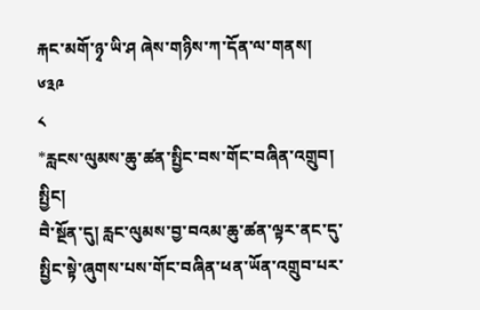རྐང་མགོ་ཉྭ་ཡི་ཤ ཞེས་གཉིས་ཀ་དོན་ལ་གནས།
༦༣༩
༨
*རླངས་ལུམས་ཆུ་ཚན་སྤྱིང་བས་གོང་བཞིན་འགྲུབ།
སྤྱིང།
བཻ་སྔོན་དུ། རླང་ལུམས་བྱ་བའམ་ཆུ་ཚན་ལྟར་ནང་དུ་སྤྱིང་སྟེ་ཞུགས་པས་གོང་བཞིན་ཕན་ཡོན་འགྲུབ་པར་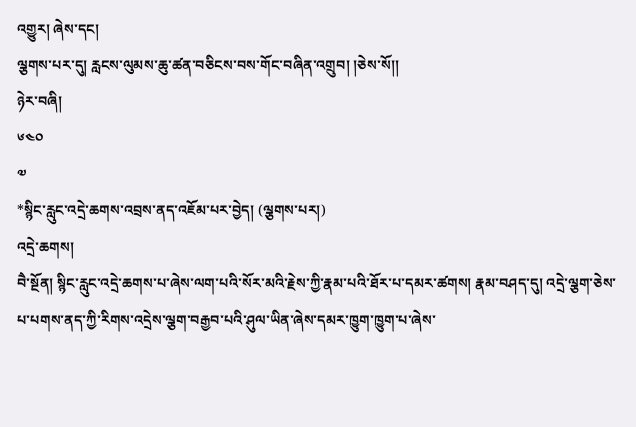འགྱུར། ཞེས་དང།
ལྕགས་པར་དུ། རླངས་ལུམས་ཆུ་ཚན་བཅིངས་བས་གོང་བཞིན་འགྲུབ། །ཅེས་སོ།།
ཉེར་བཞི།
༦༤༠
༧
*སྙིང་རླུང་འདྲེ་ཆགས་འབྲས་ནད་འཇོམ་པར་བྱེད། (ལྕགས་པར།)
འདྲེ་ཆགས།
བཻ་སྔོན། སྙིང་རླུང་འདྲེ་ཆགས་པ་ཞེས་ལག་པའི་སོར་མའི་རྗེས་ཀྱི་རྣམ་པའི་ཐོར་པ་དམར་ཚགས། རྣམ་བཤད་དུ། འདྲེ་ལྕག་ཅེས་པ་པགས་ནད་ཀྱི་རིགས་འདྲེས་ལྕག་བརྒྱབ་པའི་ཤུལ་ཡིན་ཞེས་དམར་ཁྱུག་ཁྱུག་པ་ཞེས་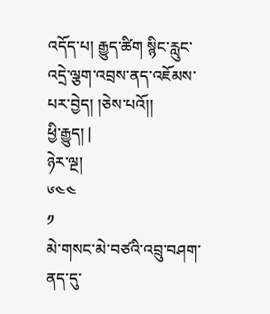འདོད་པ། རྒྱུད་ཚིག སྙིང་རླུང་འདྲེ་ལྕག་འབྲས་ནད་འཇོམས་པར་བྱེད། །ཅེས་པའོ།།
ཕྱི་རྒྱུད། |
ཉེར་ལྔ།
༦༤༤
༡
མེ་གསང་མེ་བཙའི་འབྲུ་བཤག་ནད་དུ་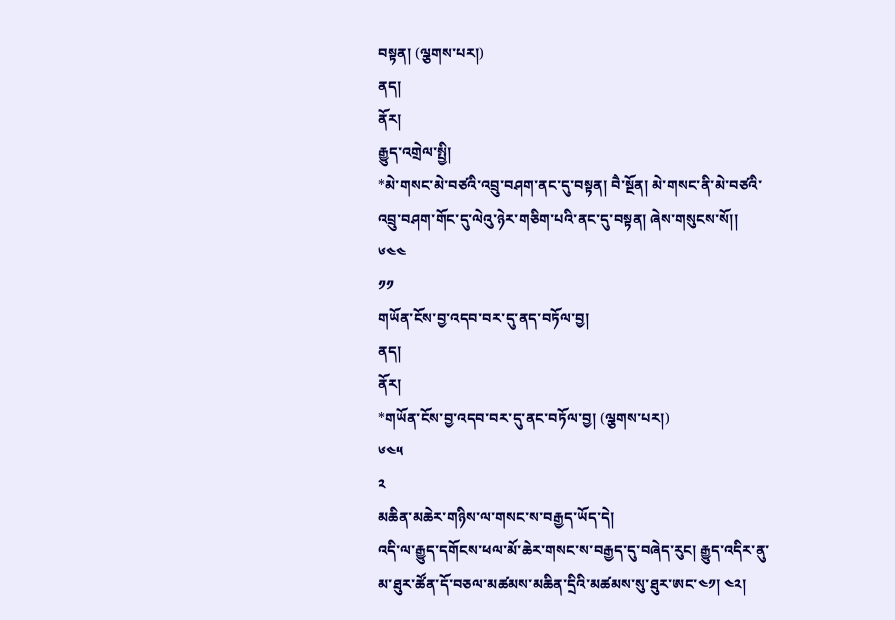བསྟན། (ལྕགས་པར།)
ནད།
ནོར།
རྒྱུད་འགྲེལ་སྤྱི།
*མེ་གསང་མེ་བཙའི་འབྲུ་བཤག་ནང་དུ་བསྟན། བཻ་སྔོན། མེ་གསང་ནི་མེ་བཙའི་འབྲུ་བཤག་གོང་དུ་ལེའུ་ཉེར་གཅིག་པའི་ནང་དུ་བསྟན། ཞེས་གསུངས་སོ།།
༦༤༤
༡༡
གཡོན་ངོས་བྱ་འདབ་བར་དུ་ནད་བཏོལ་བྱ།
ནད།
ནོར།
*གཡོན་ངོས་བྱ་འདབ་བར་དུ་ནང་བཏོལ་བྱ། (ལྕགས་པར།)
༦༤༥
༢
མཆིན་མཆེར་གཉིས་ལ་གསང་ས་བརྒྱད་ཡོད་དེ།
འདི་ལ་རྒྱུད་དགོངས་ཕལ་མོ་ཆེར་གསང་ས་བརྒྱད་དུ་བཞེད་རུང། རྒྱུད་འདིར་ནུ་མ་ཐུར་ཚོན་དོ་བཅལ་མཚམས་མཆིན་དྲིའི་མཚམས་སུ་ཐུར་ཨང་༤༡། ༤༢།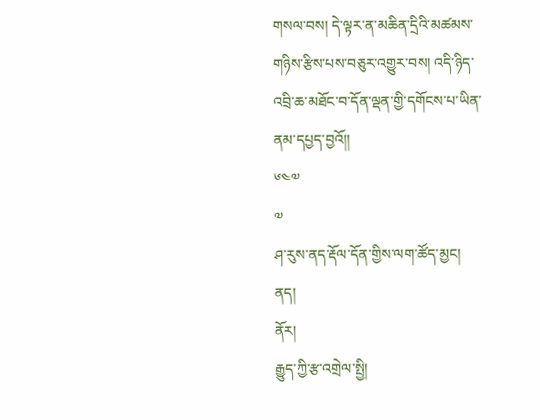གསལ་བས། དེ་ལྟར་ན་མཆིན་དྲིའི་མཚམས་གཉིས་རྩིས་པས་བཅུར་འགྱུར་བས། འདི་ཉིད་འབྲི་ཆ་མཐོང་བ་དོན་ལྡན་གྱི་དགོངས་པ་ཡིན་ནམ་དཔྱད་བྱའོ།།
༦༤༧
༧
ཤ་རུས་ནད་རྡོལ་དོན་གྱིས་ལག་ཚོད་མྱང།
ནད།
ནོར།
རྒྱུད་ཀྱི་རྩ་འགྲེལ་སྤྱི།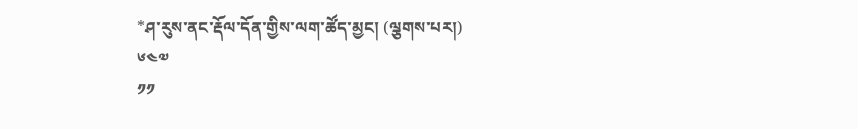*ཤ་རུས་ནང་རྡོལ་དོན་གྱིས་ལག་ཚོད་མྱང། (ལྕགས་པར།)
༦༤༧
༡༡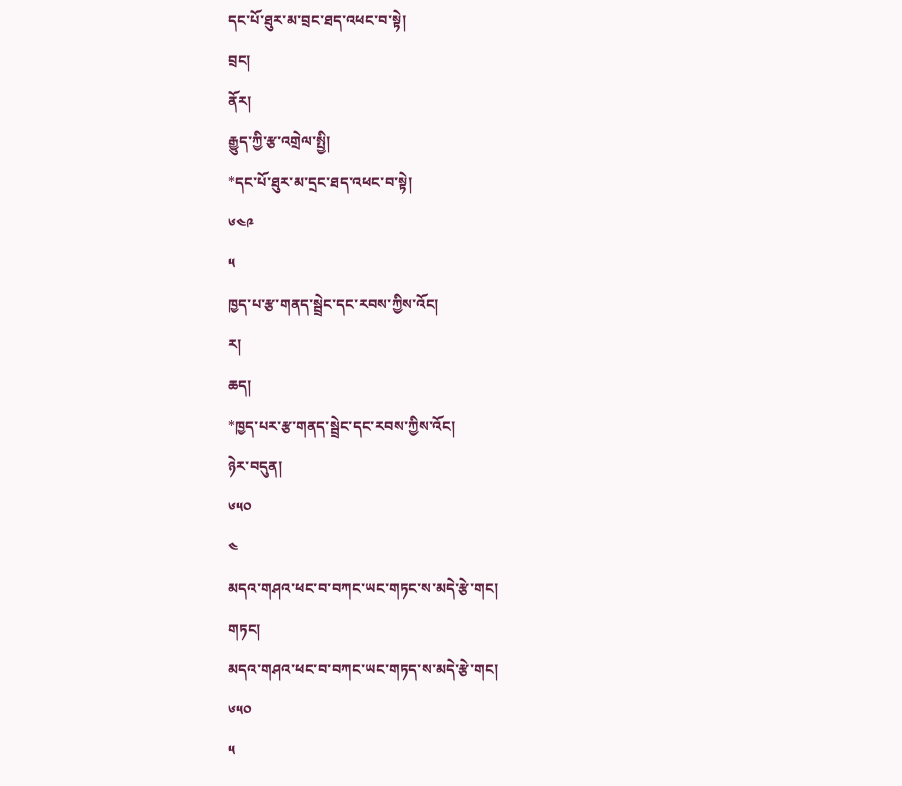དང་པོ་ཐུར་མ་བྲང་ཐད་འཕང་བ་སྟེ།
བྲང།
ནོར།
རྒྱུད་ཀྱི་རྩ་འགྲེལ་སྤྱི།
*དང་པོ་ཐུར་མ་དྲང་ཐད་འཕང་བ་སྟེ།
༦༤༩
༥
ཁྱད་པ་རྩ་གནད་སྦྲེང་དང་རབས་ཀྱིས་འོང།
ར།
ཆད།
*ཁྱད་པར་རྩ་གནད་སྦྲེང་དང་རབས་ཀྱིས་འོང།
ཉེར་བདུན།
༦༥༠
༤
མདའ་གཤའ་ཕང་བ་བཀང་ཡང་གཏང་ས་མདེ་རྩེ་གང།
གཏང།
མདའ་གཤའ་ཕང་བ་བཀང་ཡང་གཏད་ས་མདེ་རྩེ་གང།
༦༥༠
༥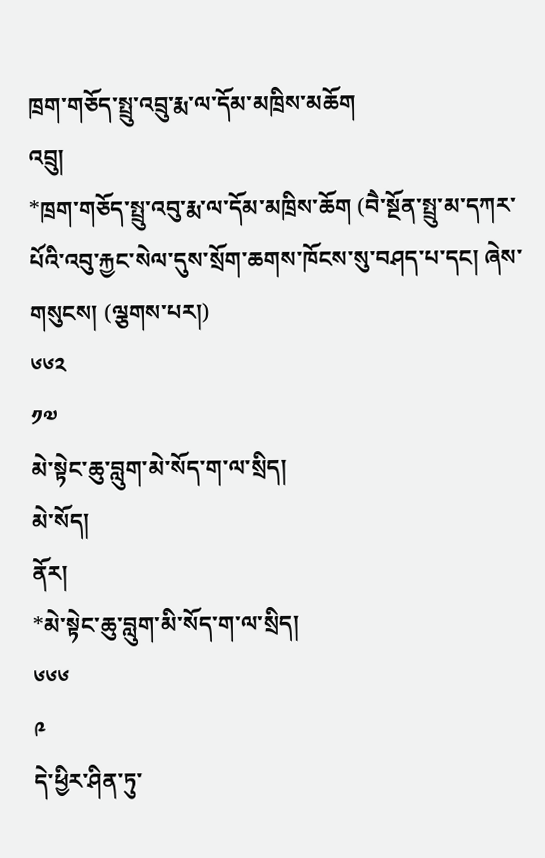ཁྲག་གཅོད་སྤྲུ་འབྲུ་རྨ་ལ་དོམ་མཁྲིས་མཆོག
འབྲུ།
*ཁྲག་གཅོད་སྤྲུ་འབུ་རྨ་ལ་དོམ་མཁྲིས་ཆོག (བཻ་སྔོན་སྤྲུ་མ་དཀར་པོའི་འབུ་རྐྱང་སེལ་དུས་སྲོག་ཆགས་ཁོངས་སུ་བཤད་པ་དང། ཞེས་གསུངས། (ལྕགས་པར།)
༦༦༢
༡༧
མེ་སྟེང་ཆུ་བླུག་མེ་སོད་ག་ལ་སྲིད།
མེ་སོད།
ནོར།
*མེ་སྟེང་ཆུ་བླུག་མི་སོད་ག་ལ་སྲིད།
༦༦༦
༩
དེ་ཕྱིར་ཤིན་ཏུ་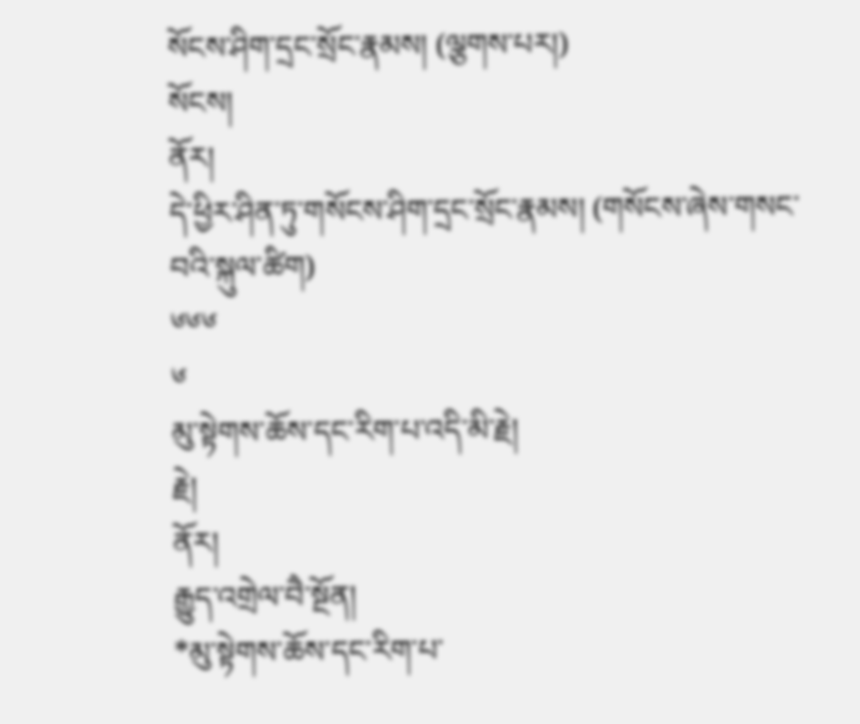སོངས་ཤིག་དྲང་སྲོང་རྣམས། (ལྕགས་པར།)
སོངས།
ནོར།
དེ་ཕྱིར་ཤིན་ཏུ་གསོངས་ཤིག་དྲང་སྲོང་རྣམས། (གསོངས་ཞེས་གསང་བའི་སྐུལ་ཚིག)
༦༦༦
༦
མུ་སྟེགས་ཆོས་དང་རིག་པ་འདི་མི་རྗེ།
རྗེ།
ནོར།
རྒྱུད་འགྲེལ་བཻ་སྔོན།
*མུ་སྟེགས་ཆོས་དང་རིག་པ་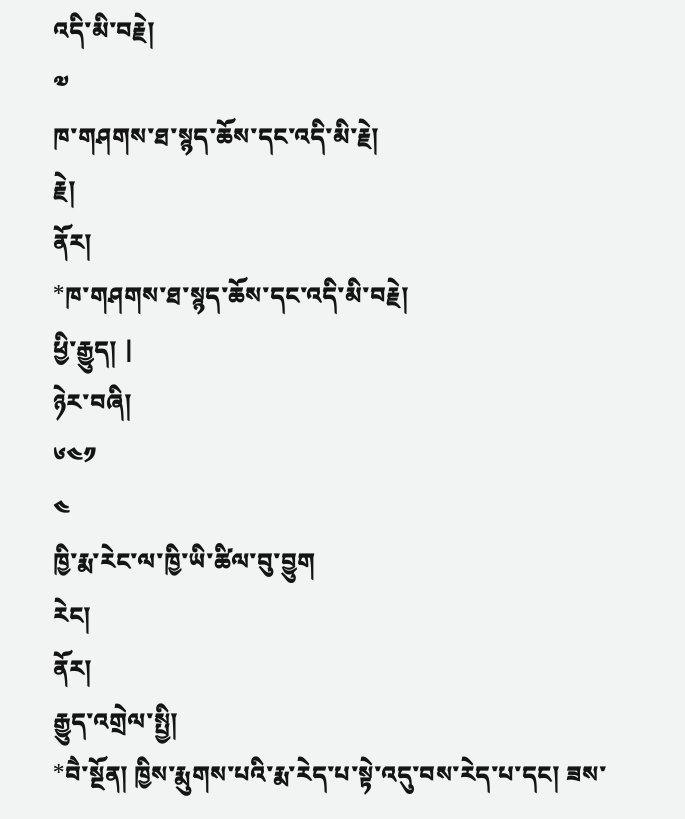འདི་མི་བརྗེ།
༧
ཁ་གཤགས་ཐ་སྙད་ཆོས་དང་འདི་མི་རྗེ།
རྗེ།
ནོར།
*ཁ་གཤགས་ཐ་སྙད་ཆོས་དང་འདི་མི་བརྗེ།
ཕྱི་རྒྱུད། |
ཉེར་བཞི།
༦༤༡
༤
ཁྱི་རྨ་རེང་ལ་ཁྱི་ཡི་ཚིལ་བུ་བྱུག
རེང།
ནོར།
རྒྱུད་འགྲེལ་སྤྱི།
*བཻ་སྔོན། ཁྱིས་རྨུགས་པའི་རྨ་རེད་པ་སྟེ་འདུ་བས་རེད་པ་དང། ཟས་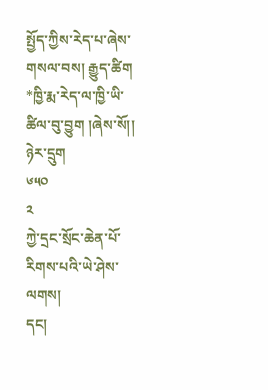སྤྱོད་ཀྱིས་རེད་པ་ཞེས་གསལ་བས། རྒྱུད་ཚིག *ཁྱི་རྨ་རེད་ལ་ཁྱི་ཡི་ཚིལ་བུ་བྱུག །ཞེས་སོ།།
ཉེར་དྲུག
༦༥༠
༢
ཀྱེ་དྲང་སྲོང་ཆེན་པོ་རིགས་པའི་ཡེ་ཤེས་ལགས།
དང།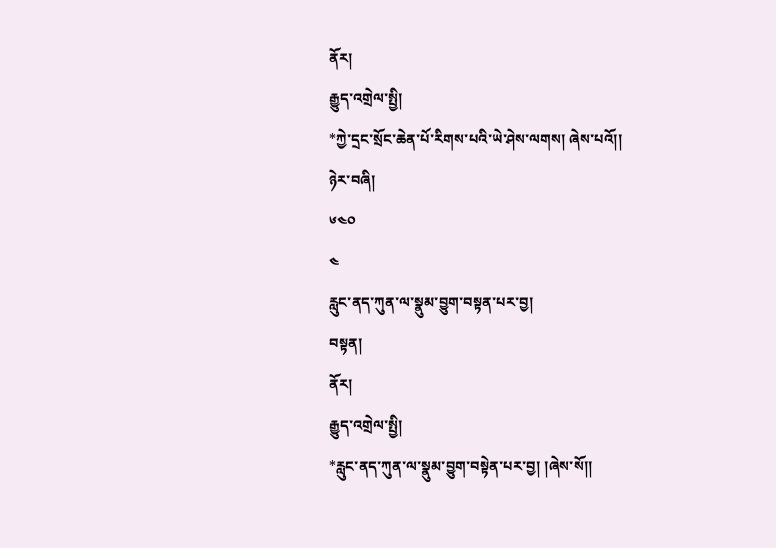ནོར།
རྒྱུད་འགྲེལ་སྤྱི།
*ཀྱེ་དྲང་སྲོང་ཆེན་པོ་རིགས་པའི་ཡེ་ཤེས་ལགས། ཞེས་པའོ།།
ཉེར་བཞི།
༦༤༠
༤
རླུང་ནད་ཀུན་ལ་སྣུམ་བྱུག་བསྟན་པར་བྱ།
བསྟན།
ནོར།
རྒྱུད་འགྲེལ་སྤྱི།
*རླུང་ནད་ཀུན་ལ་སྣུམ་བྱུག་བསྟེན་པར་བྱ། །ཞེས་སོ།།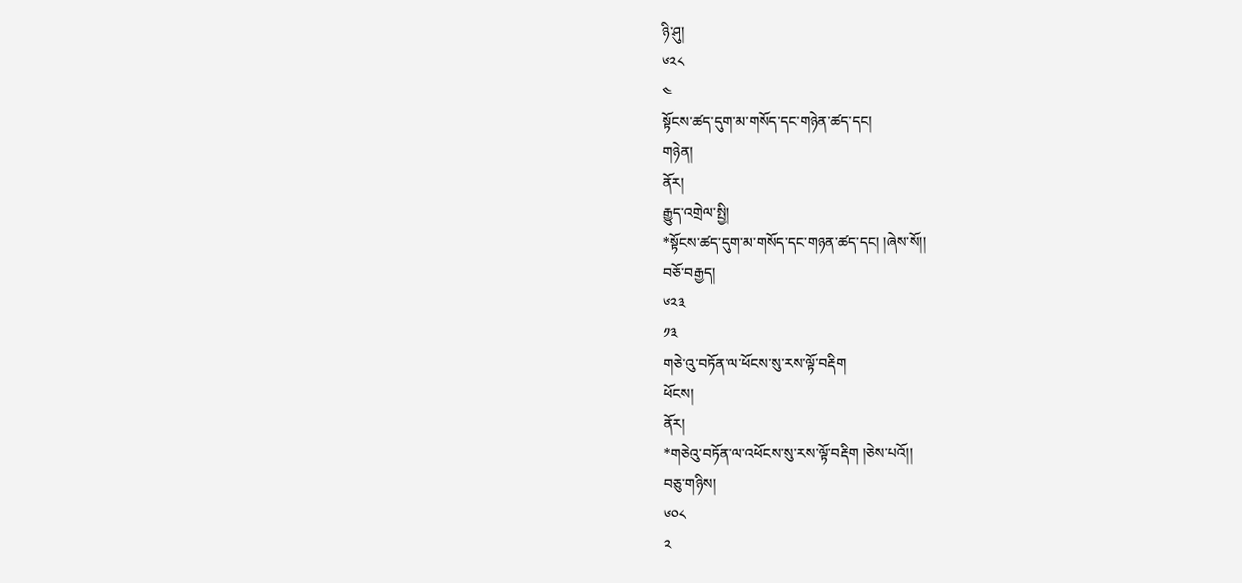ཉི་ཤུ།
༦༢༨
༤
སྟོངས་ཚད་དུག་མ་གསོད་དང་གཉེན་ཚད་དང།
གཉེན།
ནོར།
རྒྱུད་འགྲེལ་སྤྱི།
*སྟོངས་ཚད་དུག་མ་གསོད་དང་གཉན་ཚད་དང། །ཞེས་སོ།།
བཅོ་བརྒྱད།
༦༢༣
༡༣
གཅེ་འུ་བཏོན་ལ་ཕོངས་སུ་རས་ལྟོ་བརྡིག
ཕོངས།
ནོར།
*གཅེའུ་བཏོན་ལ་འཕོངས་སུ་རས་ལྟོ་བརྡིག །ཅེས་པའོ།།
བཅུ་གཉིས།
༦༠༨
༢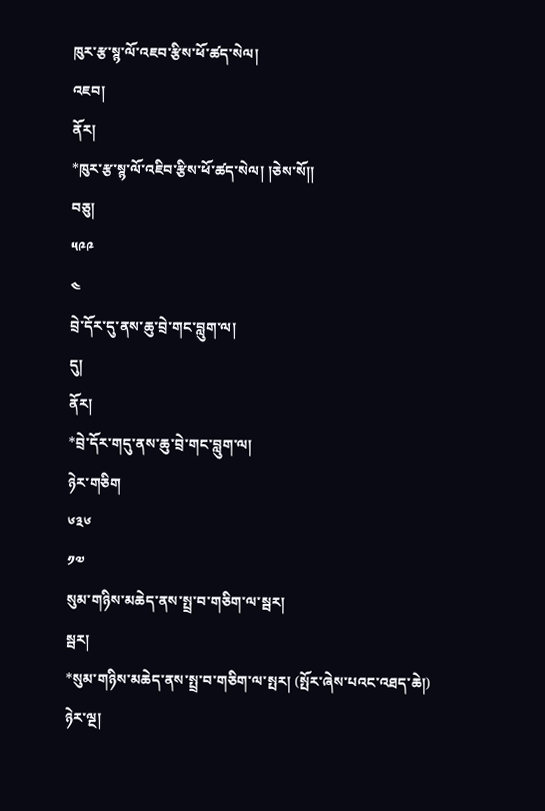ཁུར་རྩ་སྙ་ལོ་འཇབ་རྩིས་ཕོ་ཚད་སེལ།
འཇབ།
ནོར།
*ཁུར་རྩ་སྙ་ལོ་འཇིབ་རྩིས་ཕོ་ཚད་སེལ། །ཅེས་སོ།།
བཅུ།
༥༩༩
༤
བྲེ་དོར་དུ་ནས་ཆུ་བྲེ་གང་བླུག་ལ།
དུ།
ནོར།
*བྲེ་དོར་གདུ་ནས་ཆུ་བྲེ་གང་བླུག་ལ།
ཉེར་གཅིག
༦༣༦
༡༧
སུམ་གཉིས་མཆེད་ནས་སྤྲ་བ་གཅིག་ལ་སྦར།
སྦར།
*སུམ་གཉིས་མཆེད་ནས་སྤྲ་བ་གཅིག་ལ་སྤར། (སྤོར་ཞེས་པའང་འཐད་ཆེ།)
ཉེར་ལྔ།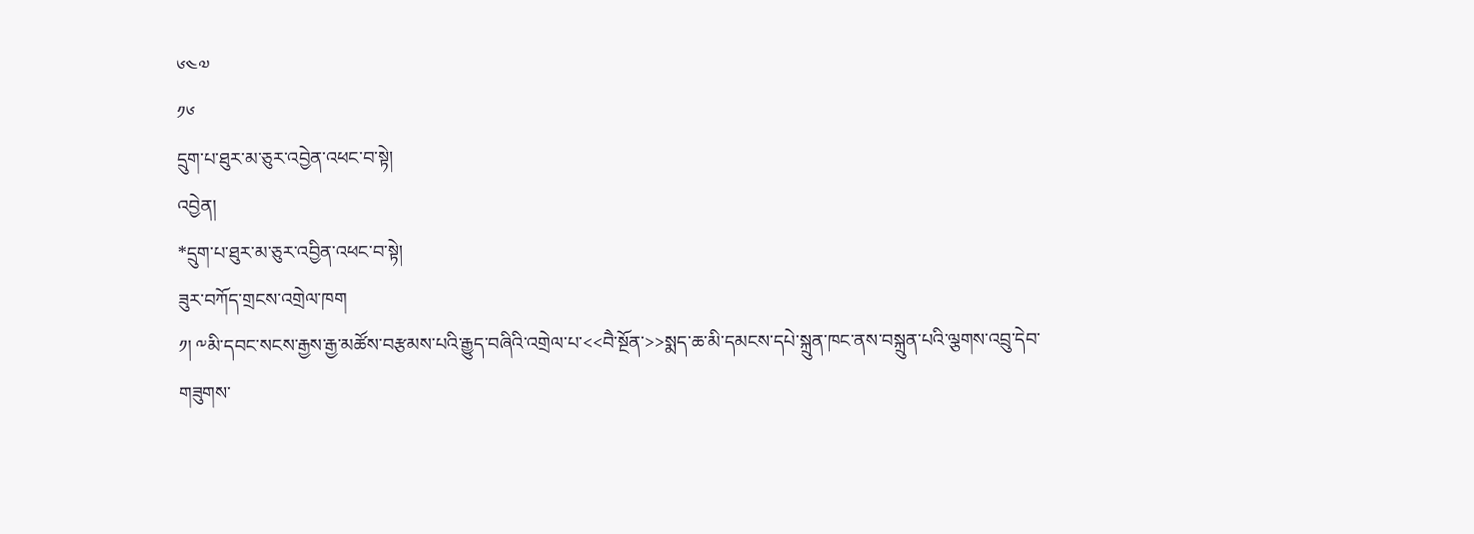༦༤༧
༡༦
དྲུག་པ་ཐུར་མ་ཅུར་འབྱེན་འཕང་བ་སྟེ།
འབྱེན།
*དྲུག་པ་ཐུར་མ་ཅུར་འབྱིན་འཕང་བ་སྟེ།
ཟུར་བཀོད་གྲངས་འགྲེལ་ཁག
༡། ༸མི་དབང་སངས་རྒྱས་རྒྱ་མཚོས་བརྩམས་པའི་རྒྱུད་བཞིའི་འགྲེལ་པ་<<བཻ་སྔོན་>>སྨད་ཆ་མི་དམངས་དཔེ་སྐྲུན་ཁང་ནས་བསྐྲུན་པའི་ལྕགས་འབྲུ་དེབ་གཟུགས་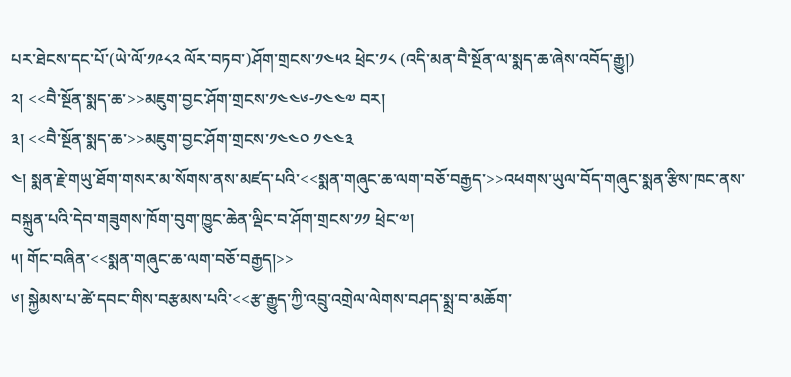པར་ཐེངས་དང་པོ་(ཡེ་ལོ་༡༩༨༢ ལོར་བཏབ་)ཤོག་གྲངས་༡༤༥༢ ཕྲེང་༡༨ (འདི་མན་བཻ་སྔོན་ལ་སྨད་ཆ་ཞེས་འབོད་རྒྱུ།)
༢། <<བཻ་སྔོན་སྨད་ཆ་>>མཇུག་བྱང་ཤོག་གྲངས་༡༤༤༦-༡༤༤༧ བར།
༣། <<བཻ་སྔོན་སྨད་ཆ་>>མཇུག་བྱང་ཤོག་གྲངས་༡༤༤༠ ༡༤༤༣
༤། སྨན་རྗེ་གཡུ་ཐོག་གསར་མ་སོགས་ནས་མཛད་པའི་<<སྨན་གཞུང་ཆ་ལག་བཅོ་བརྒྱད་>>འཕགས་ཡུལ་བོད་གཞུང་སྨན་རྩིས་ཁང་ནས་བསྐྲུན་པའི་དེབ་གཟུགས་ཁོག་བུག་ཁྱུང་ཆེན་ལྡིང་བ་ཤོག་གྲངས་༡༡ ཕྲེང་༧།
༥། གོང་བཞིན་<<སྨན་གཞུང་ཆ་ལག་བཅོ་བརྒྱད།>>
༦། སྐྱེམས་པ་ཚེ་དབང་གིས་བརྩམས་པའི་<<རྩ་རྒྱུད་ཀྱི་འབྲུ་འགྲེལ་ལེགས་བཤད་སྨྲ་བ་མཆོག་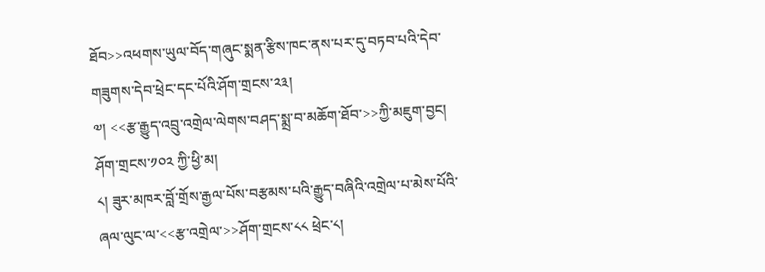ཐོབ>>འཕགས་ཡུལ་བོད་གཞུང་སྨན་རྩིས་ཁང་ནས་པར་དུ་བཏབ་པའི་དེབ་གཟུགས་དེབ་ཕྲེང་དང་པོའི་ཤོག་གྲངས་༢༣།
༧། <<རྩ་རྒྱུད་འབྲུ་འགྲེལ་ལེགས་བཤད་སྨྲ་བ་མཆོག་ཐོབ་>>ཀྱི་མཇུག་བྱང། ཤོག་གྲངས་༡༠༢ ཀྱི་ཕྱི་མ།
༨། ཟུར་མཁར་བློ་གྲོས་རྒྱལ་པོས་བརྩམས་པའི་རྒྱུད་བཞིའི་འགྲེལ་པ་མེས་པོའི་ཞལ་ལུང་ལ་<<རྩ་འགྲེལ་>>ཤོག་གྲངས་༨༨ ཕྲེང་༨།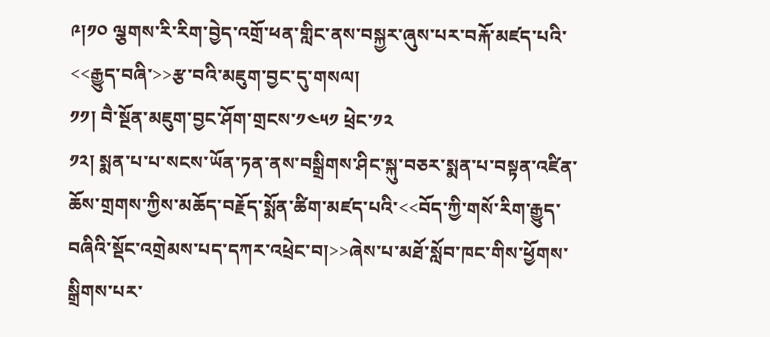༩།༡༠ ལྕགས་རི་རིག་བྱེད་འགྲོ་ཕན་གླིང་ནས་བསྐྱར་ཞུས་པར་བརྐོ་མཛད་པའི་<<རྒྱུད་བཞི་>>རྩ་བའི་མཇུག་བྱང་དུ་གསལ།
༡༡། བཻ་སྔོན་མཇུག་བྱང་ཤོག་གྲངས་༡༤༥༡ ཕྲེང་༡༢
༡༢། སྨན་པ་པ་སངས་ཡོན་ཏན་ནས་བསྒྲིགས་ཤིང་སྐུ་བཅར་སྨན་པ་བསྟན་འཛིན་ཆོས་གྲགས་ཀྱིས་མཆོད་བརྗོད་སྨོན་ཚིག་མཛད་པའི་<<བོད་ཀྱི་གསོ་རིག་རྒྱུད་བཞིའི་སྡོང་འགྲེམས་པད་དཀར་འཕྲེང་བ།>>ཞེས་པ་མཐོ་སློབ་ཁང་གིས་ཕྱོགས་སྒྲིགས་པར་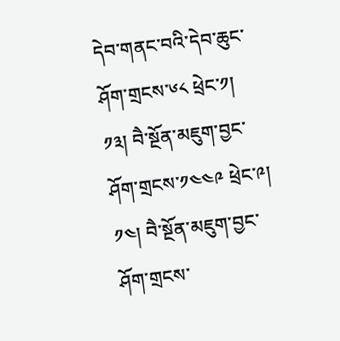དེབ་གནང་བའི་དེབ་ཆུང་ཤོག་གྲངས་༦༨ ཕྲེང་༡།
༡༣། བཻ་སྔོན་མཇུག་བྱང་ཤོག་གྲངས་༡༤༤༩ ཕྲེང་༩།
༡༤། བཻ་སྔོན་མཇུག་བྱང་ཤོག་གྲངས་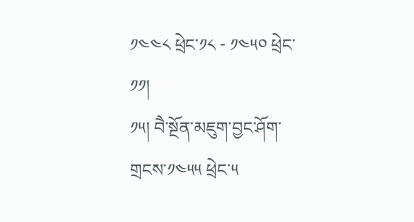༡༤༤༨ ཕྲེང་༡༨ - ༡༤༥༠ ཕྲེང་༡༡།
༡༥། བཻ་སྔོན་མཇུག་བྱང་ཤོག་གྲངས་༡༤༥༥ ཕྲེང་༥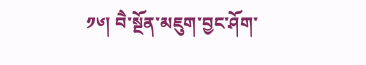༡༦། བཻ་སྔོན་མཇུག་བྱང་ཤོག་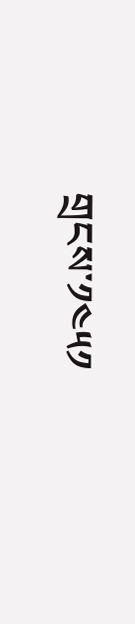གྲངས་༡༤༥༡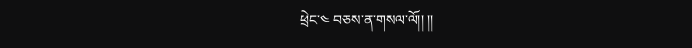ཕྲེང་༤ བཅས་ན་གསལ་ལོ།། །།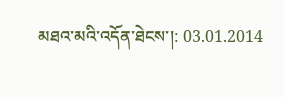མཐའ་མའི་འདོན་ཐེངས་།: 03.01.2014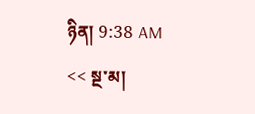ཉིན། 9:38 AM
<< སྔ་མ།